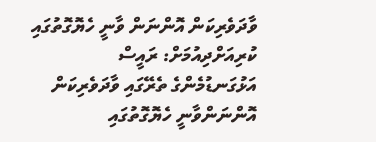ވާދަވެރިކަން އޮންނަން ވާނީ ހެޔޮގޮތުގައި ކުރިއަށްދިއުމަށް: ރައީސް
އަޅުގަނޑުމެންގެ ތެރޭގައި ވާދަވެރިކަން އޮންނަންވާނީ ހެޔޮގޮތުގައި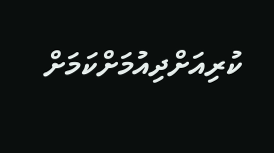ކުރިއަށްދިއުމަށްކަމަށް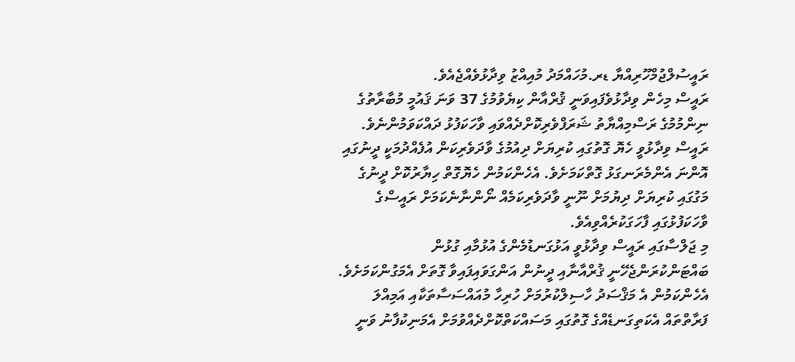ރައީސުލްޖުމްހޫރިއްޔާ ޑރ.މުހައްމަދު މުއިއްޒު ވިދާޅުވެއްޖެއެވެ.
ރައީސް މިހެން ވިދާޅުވެފައިވަނީ ޤުރްއާން ކިޔެވުމުގެ 37 ވަނަ ޤައުމީ މުބާރާތުގެ ނިންމުމުގެ ރަސްމިއްޔާތު ޝަރަފްވެރިކޮށްދެއްވައި ވާހަކަފުޅު ދައްކަވަމުންނެވެ. ރައީސް ވިދާޅުވީ ހެޔޮ ގޮތުގައި ކުރިޔަށް ދިއުމުގެ ވާދަވެރިކަން އުފެއްދުމަކީ ދީނުގައި އޮންނަ އެންމެރަނގަޅު ގޮތްކަމަށެވެ. އެހެންކަމުން ހެޔޮގޮތް ހިޔާރުކޮށް ދީނުގެ މަގުގައި ކުރިޔަށް ދިޔުމަށް ނޫނީ ވާދަވެރިކަމެއް ނޯންނާނެކަމަށް ރައީސްގެ ވާހަކަފުޅުގައި ފާހަގަކުރެއްވިއެވެ.
މި ޖަލްސާގައި ރައީސް ވިދާޅުވީ އަޅުގަނޑުމެންގެ އުޅުމާއި ގުޅުން ބައްޓަންކުރަންޖެހޭނީ ޤުރްއާނާއި ދީނުން އަންގަވައިފައިވާ ގޮތަށް އެމަގުންކަމަށެވެ. އެހެންކަމުން އެ މަޤްސަދު ހާސިލްކުރުމަށް ހުރިހާ މުއައްސަސާތަކާއި އަމިއްލަ ފަރާތްތައް އެކަތިގަނޑެއްގެ ގޮތުގައި މަސައްކަތްކޮށްދެއްވުމަށް އެމަނިކުފާނު ވަނީ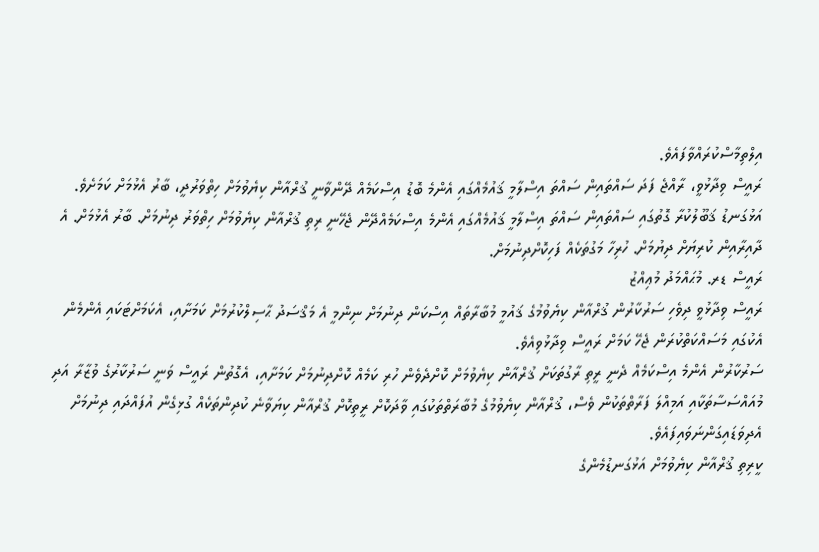އިލްތިމާސްކުރައްވާފައެވެ.
ރައީސް ވިދާޅުވީ، ރާއްޖެ ފަދަ ސައްތައިން ސައްތަ އިސްލާމީ ޤައުމެއްގައި އެންމެ ބޮޑު އިސްކަމެއް ދޭންވާނީ ޤުރްއާން ކިޔެވުމަށް ހިތްވަރުދީ، ބާރު އެޅުމަށް ކަމަށެވެ.
އަޅުގަނޑު ޤަބޫލުކުރާ ގޮތުގައި ސައްތައިން ސައްތަ އިސްލާމީ ޤައުމެއްގައި އެންމެ އިސްކަމެއްދޭން ޖެހޭނީ ރިތި ޤުރްއާން ކިޔެވުމަށް ހިތްވަރު ދިނުމަށް. ބާރު އެޅުމަށް. އެ ދާއިރާއިން ކުރިޔަށް ދިޔުމަށް. ހުރިހާ މަގުތަކެއް ފަހިކޮށްދިނުމަށް.
ރައީސް ޑރ. މުޙައްމަދު މުޢިއްޒު
ރައީސް ވިދާޅުވީ ދިވެހި ސަރުކާރުން ޤުރްއާން ކިޔެވުމުގެ ޤައުމީ މުބާރާތައް އިސްކަން ދިނުމަށް ނިންމީ އެ މަޤްސަދު ޙާސިލްކުރުމަށް ކަމަށާއި، އެކަމަށްޓަކައި އެންމެން އެކުގައި މަސައްކަތްކުރަން ޖެހޭ ކަމަށް ރައީސް ވިދާޅުވިއެވެ.
ސަރުކާރުން އެންމެ އިސްކަމެއް ދެނީ ރީތި ރާގުތަކަށް ޤުރްއާން ކިޔެވުމަށް ކޮށްދެވެން ހުރި ކަމެއް ކޮށްދިނުމަށް ކަމަށާއި، އެގޮތުން ރައީސް ވަނީ ސަރުކާރުގެ ވުޒާރާ އަދި މުއައްސަސާތަކާއި އަމިއްލަ ފަރާތްތަކުން ވެސް، ޤުރްއާން ކިޔެވުމުގެ މުބާރަތްތަކުގައި ވާދަކޮށް ރީތިކޮށް ޤުރްއާން ކިޔަވާނެ ކުދިންތަކެއް ގުޅިގެން އުފައްދައި ދިނުމަށް އެދިވަޑައިގަންނަވައިފައެވެ.
ކީރިތި ޤުރްއާން ކިޔެވުމަށް އަޅުގަނޑުމެންގެ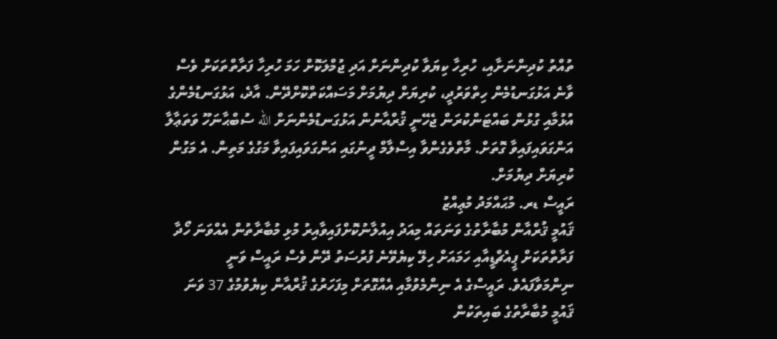ތުއްތު ކުދިންނަށާއި، ހުރިހާ ކިޔަވާ ކުދިންނަށް އަދި ޖުމްލަކޮށް ހަމަ ހުރިހާ ފަރާތްތަކަށް ވެސް ވާނެ އަޅުގަނޑުމެން ހިތްވަރުދީ، ކުރިޔަށް ދިޔުމަށް މަސައްކަތްކޮށްދޭން. އާދެ، އަޅުގަނޑުމެންގެ އުޅުމާއި ގުޅުން ބައްޓަންކުރަން ޖެހޭނީ ޤުރްއާނުން އަޅުގަނޑުމެންނަށް الله ސުބްޙާނަހޫ ވަތަޢާލާ އަންގަވައިފައިވާ ގޮތަށް. މާތްވެގެންވާ އިސްލާމް ދީނުގައި އަންގަވައިފައިވާ މަގުގެ މަތިން. އެ މަގުން ކުރިޔަށް ދިޔުމަށް.
ރައީސް ޑރ. މުޙައްމަދު މުޢިއްޒު
ޤައުމީ ޤުރްއާން މުބާރާތުގެ ވަނަތައް މިއަދު އިއުލާނުކޮށްފައިވާއިރު މުޅި މުބާރާތުން އެއްވަނަ ހޯދާ ފަރާތްތަކަށް ޕީއެޗްޑީއާއި ހަމައަށް ހިލޭ ކިޔެވޭނެ ފުރުސަތު ދޭން ވެސް ރައީސް ވަނީ ނިންމަވާފައެވެ. ރައީސްގެ އެ ނިންމެވުމާއި އެއްގޮތަށް މިފަހަރުގެ ޤުރްއާން ކިޔެވުމުގެ 37 ވަނަ ޤައުމީ މުބާރާތުގެ ބައިތަކުން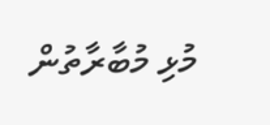މުޅި މުބާރާތުން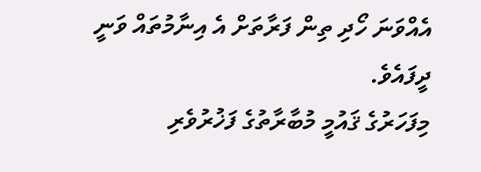އެއްވަނަ ހޯދި ތިން ފަރާތަށް އެ އިނާމުތައް ވަނީ ދީފައެވެ.
މިފަހަރުގެ ޤައުމީ މުބާރާތުގެ ފަޚުރުވެރި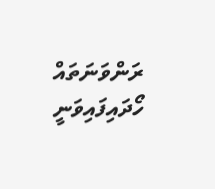ރަންވަނަތައް ހޯދައިފައިވަނީ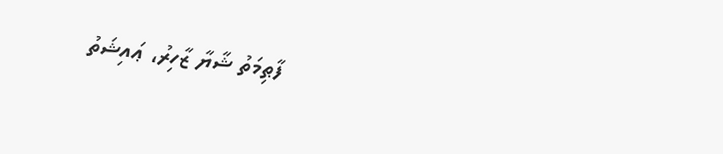ފާޠިމަތު ޝާޔާ ޒާހިރު، ޢައިޝަތު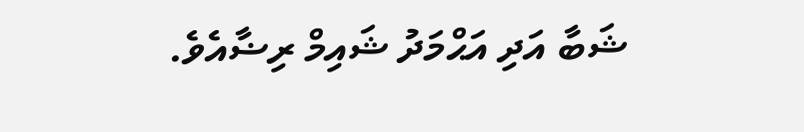ޝަބާ އަދި އަޙްމަދު ޝައިމް ރިޟާއެވެ.